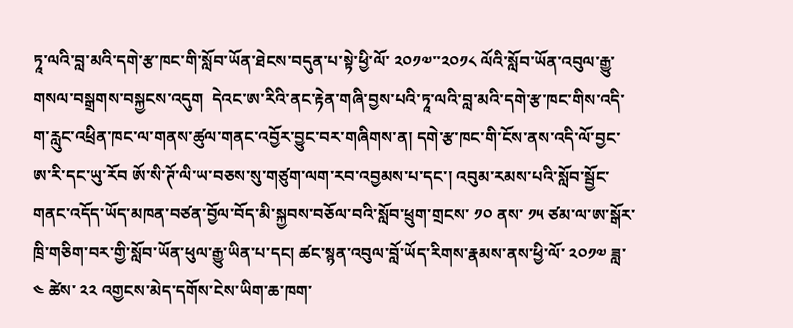ཏཱ་ལའི་བླ་མའི་དགེ་རྩ་ཁང་གི་སློབ་ཡོན་ཐེངས་བདུན་པ་སྟེ་ཕྱི་ལོ་ ༢༠༡༧་་༢༠༡༨ ལོའི་སློབ་ཡོན་འབུལ་རྒྱུ་གསལ་བསྒྲགས་བསྐྱངས་འདུག  དེའང་ཨ་རིའི་ནང་རྟེན་གཞི་བྱས་པའི་ཏཱ་ལའི་བླ་མའི་དགེ་རྩ་ཁང་གིས་འདི་ག་རླུང་འཕྲིན་ཁང་ལ་གནས་ཚུལ་གནང་འབྱོར་བྱུང་བར་གཞིགས་ན། དགེ་རྩ་ཁང་གི་ངོས་ནས་འདི་ལོ་བྱང་ཨ་རི་དང་ཡུ་རོབ ཨོ་སི་ཊོ་ལི་ཡ་བཅས་སུ་གཙུག་ལག་རབ་འབྱམས་པ་དང་། འབུམ་རམས་པའི་སློབ་སྦྱོང་གནང་འདོད་ཡོད་མཁན་བཙན་བྱོལ་བོད་མི་སྐྱབས་བཅོལ་བའི་སློབ་ཕྲུག་གྲངས་ ༡༠ ནས་ ༡༥ ཙམ་ལ་ཨ་སྒོར་ཁྲི་གཅིག་བར་གྱི་སློབ་ཡོན་ཕུལ་རྒྱུ་ཡིན་པ་དང། ཚང་སྙན་འབུལ་བློ་ཡོད་རིགས་རྣམས་ནས་ཕྱི་ལོ་ ༢༠༡༧ ཟླ་ ༤ ཚེས་ ༢༢ འགྱངས་མེད་དགོས་ངེས་ཡིག་ཆ་ཁག་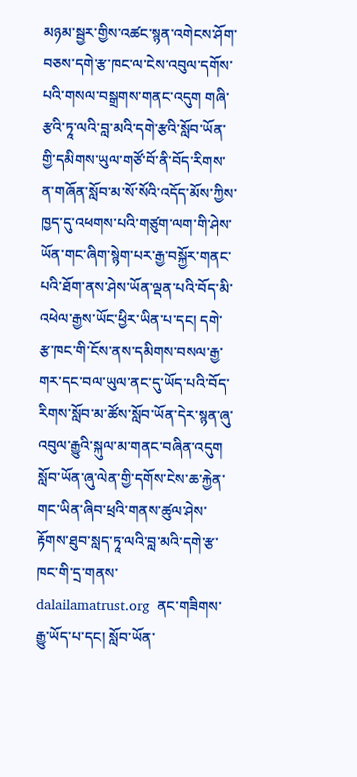མཉམ་སྦྱར་གྱིས་འཚང་སྙན་འགེངས་ཤོག་བཅས་དགེ་རྩ་ཁང་ལ་ངེས་འབུལ་དགོས་པའི་གསལ་བསྒྲགས་གནང་འདུག གཞི་རྩའི་ཏཱ་ལའི་བླ་མའི་དགེ་རྩའི་སློབ་ཡོན་གྱི་དམིགས་ཡུལ་གཙོ་བོ་ནི་བོད་རིགས་ན་གཞོན་སློབ་མ་སོ་སོའི་འདོད་མོས་ཀྱིས་ཁྱད་དུ་འཕགས་པའི་གཙུག་ལག་གི་ཤེས་ཡོན་གང་ཞིག་སྙེག་པར་རྒྱ་བསྐྱོར་གནང་པའི་ཐོག་ནས་ཤེས་ཡོན་ལྡན་པའི་བོད་མི་འཕེལ་རྒྱས་ཡོང་ཕྱིར་ཡིན་པ་དང། དགེ་རྩ་ཁང་གི་ངོས་ནས་དམིགས་བསལ་རྒྱ་གར་དང་བལ་ཡུལ་ནང་དུ་ཡོད་པའི་བོད་རིགས་སློབ་མ་ཚོས་སློབ་ཡོན་དེར་སྙན་ཞུ་འབུལ་རྒྱུའི་སྐུལ་མ་གནང་བཞིན་འདུག སློབ་ཡོན་ཞུ་ལེན་གྱི་དགོས་ངེས་ཆ་རྐྱེན་གང་ཡིན་ཞིབ་ཕྲའི་གནས་ཚུལ་ཤེས་རྟོགས་ཐུབ་སླད་ཏཱ་ལའི་བླ་མའི་དགེ་རྩ་ཁང་གི་དྲ་གནས་ dalailamatrust.org  ནང་གཟིགས་རྒྱུ་ཡོད་པ་དང། སློབ་ཡོན་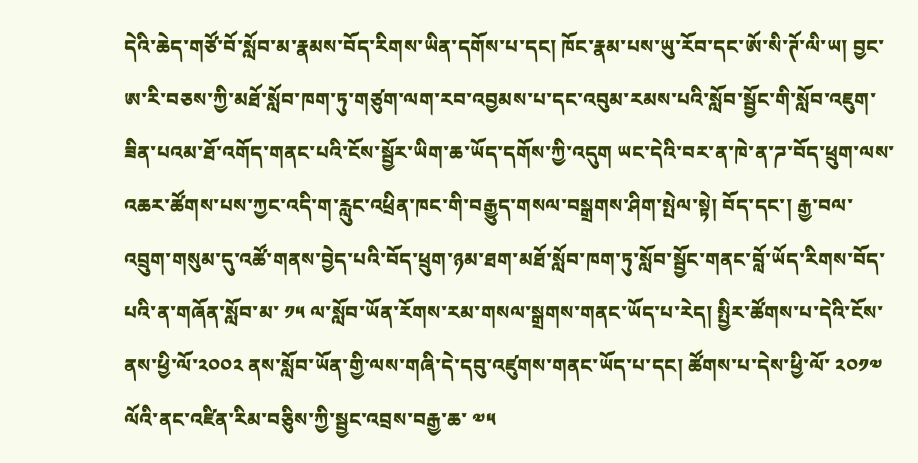དེའི་ཆེད་གཙོ་བོ་སློབ་མ་རྣམས་བོད་རིགས་ཡིན་དགོས་པ་དང། ཁོང་རྣམ་པས་ཡུ་རོབ་དང་ཨོ་སི་ཊོ་ལི་ཡ། བྱང་ཨ་རི་བཅས་ཀྱི་མཐོ་སློབ་ཁག་ཏུ་གཙུག་ལག་རབ་འབྱམས་པ་དང་འབུམ་རམས་པའི་སློབ་སྦྱོང་གི་སློབ་འཇུག་ཟིན་པའམ་ཐོ་འགོད་གནང་པའི་ངོས་སྦྱོར་ཡིག་ཆ་ཡོད་དགོས་ཀྱི་འདུག ཡང་དེའི་བར་ན་ཁེ་ན་ཌ་བོད་ཕྲུག་ལས་འཆར་ཚོགས་པས་ཀྱང་འདི་ག་རླུང་འཕྲིན་ཁང་གི་བརྒྱུད་གསལ་བསྒྲགས་ཤིག་སྤེལ་སྟེ། བོད་དང་། རྒྱ་བལ་འབྲུག་གསུམ་དུ་འཚོ་གནས་བྱེད་པའི་བོད་ཕྲུག་ཉམ་ཐག་མཐོ་སློབ་ཁག་ཏུ་སློབ་སྦྱོང་གནང་བློ་ཡོད་རིགས་བོད་པའི་ན་གཞོན་སློབ་མ་ ༡༥ ལ་སློབ་ཡོན་རོགས་རམ་གསལ་སྒྲགས་གནང་ཡོད་པ་རེད། སྤྱིར་ཚོགས་པ་དེའི་ངོས་ནས་ཕྱི་ལོ་༢༠༠༢ ནས་སློབ་ཡོན་གྱི་ལས་གཞི་དེ་དབུ་འཛུགས་གནང་ཡོད་པ་དང། ཚོགས་པ་དེས་ཕྱི་ལོ་ ༢༠༡༧ ལོའི་ནང་འཛིན་རིམ་བཅིུས་ཀྱི་སྦྱང་འབྲས་བརྒྱ་ཆ་ ༧༥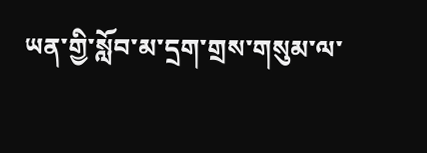ཡན་གྱི་སློབ་མ་དྲག་གྲས་གསུམ་ལ་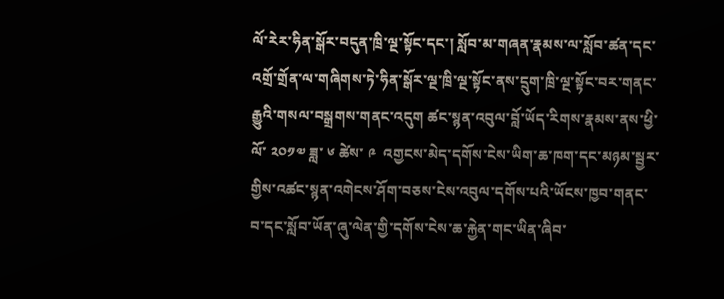ལོ་རེར་ཧིན་སྒོར་བདུན་ཁྲི་ལྔ་སྟོང་དང་། སློབ་མ་གཞན་རྣམས་ལ་སློབ་ཚན་དང་འགྲོ་གྲོན་ལ་གཞིགས་ཏེ་ཧིན་སྒོར་ལྔ་ཁྲི་ལྔ་སྟོང་ནས་དྲུག་ཁྲི་ལྔ་སྟོང་བར་གནང་རྒྱུའི་གསལ་བསྒྲགས་གནང་འདུག ཚང་སྙན་འབུལ་བློ་ཡོད་རིགས་རྣམས་ནས་ཕྱི་ལོ་ ༢༠༡༧ ཟླ་ ༦ ཚེས་ ༩  འགྱངས་མེད་དགོས་ངེས་ཡིག་ཆ་ཁག་དང་མཉམ་སྦྱར་གྱིས་འཚང་སྙན་འགེངས་ཤོག་བཅས་ངེས་འབུལ་དགོས་པའི་ཡོངས་ཁྱབ་གནང་བ་དང་སློབ་ཡོན་ཞུ་ལེན་གྱི་དགོས་ངེས་ཆ་རྐྱེན་གང་ཡིན་ཞིབ་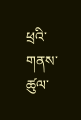ཕྲའི་གནས་ཚུལ་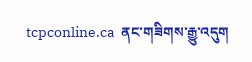tcpconline.ca  ནང་གཟིགས་རྒྱུ་འདུག